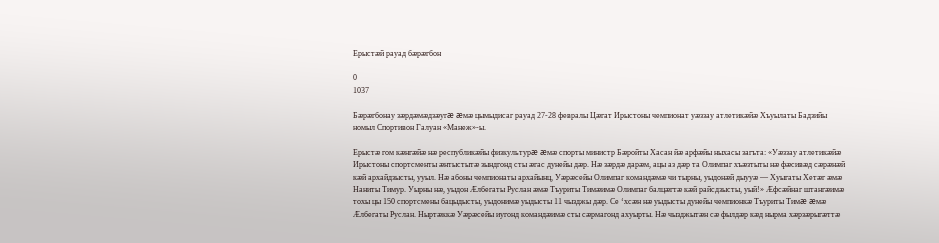Ерыстæй рауад бæрæгбон

0
1037

Бæрæгбонау зæрдæмæдзæугæ æмæ цымыдисаг рауад 27-28 февралы Цæгат Ирыстоны чемпионат уæззау атлетикæйæ Хъуылаты Бадзийы номыл Спортивон Галуан «Манеж»-ы.

Ерыстæ гом кæнгæйæ нæ республикæйы физкультурæ æмæ спорты министр Бæройты Хасан йæ арфæйы ныхасы загъта: «Уæззау атлетикæйæ Ирыстоны спортсменты æнтыстытæ зындгонд сты æгас дунейы дæр. Нæ зæрдæ дарæм, ацы аз дæр та Олимпаг хъæзтыты нæ фæсивæд сæрæнæй кæй архайдзысты, ууыл. Нæ абоны чемпионаты архайынц, Уæрæсейы Олимпаг командæмæ чи тырны, уыдонæй дыууæ — Хуыгаты Хетæг æмæ Наниты Тимур. Уырны нæ, уыдон Æлбегаты Руслан æмæ Тъуриты Тимæимæ Олимпаг балцæгтæ кæй райсдзысты, уый!» Æфсæйнаг штангæимæ тохы цы 150 спортсмены бацыдысты, уыдонимæ уыдысты 11 чызджы дæр. Се ‘хсæн нæ уыдысты дунейы чемпионкæ Тъуриты Тимæ æмæ Æлбегаты Руслан. Ныртæккæ Уæрæсейы иугонд командæимæ сты сæрмагонд ахуырты. Нæ чызджытæн сæ фылдæр кæд нырма хæрзæрыгæттæ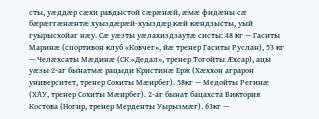сты, уæддæр сæхи равдыстой сæрæнæй, æмæ фидæны сæ бæрæггæнæнтæ хуыздæрæй-хуыздæр кæй кæндзысты, уый гуырысхойаг нæу. Сæ уæзты уæлахиздзаутæ систы: 48 кг — Гаситы Маринæ (спортивон клуб «Ковчег», йæ тренер Гаситы Руслан), 53 кг — Челæхсаты Мæдинæ (СК «Дедал», тренер Тогойты Æхсар), ацы уæзы 2-аг бынатмæ рацыди Кристинæ Ерж (Хæххон аграрон университет, тренер Сохиты Мæирбег). 58кг — Медойты Регинæ (ХАУ, тренер Сохиты Мæирбег). 2-аг бынат бацахста Виктория Костова (Ногир, тренер Мерденты Уырызмæг). 63кг —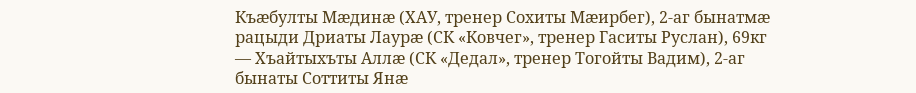Къæбулты Мæдинæ (ХАУ, тренер Сохиты Мæирбег), 2-аг бынатмæ рацыди Дриаты Лаурæ (СК «Ковчег», тренер Гаситы Руслан), 69кг — Хъайтыхъты Аллæ (СК «Дедал», тренер Тогойты Вадим), 2-аг бынаты Соттиты Янæ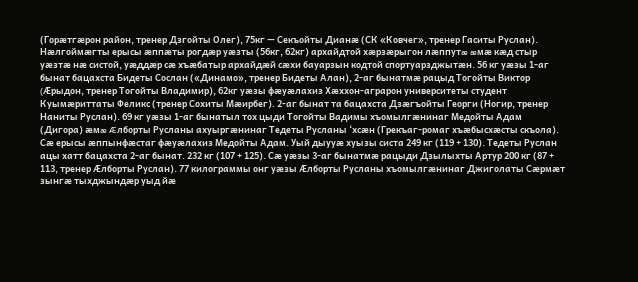(Горæтгæрон район, тренер Дзгойты Олег), 75кг — Секъойты Дианæ (СК «Ковчег», тренер Гаситы Руслан). Нæлгоймæгты ерысы æппæты рогдæр уæзты (56кг, 62кг) архайдтой хæрзæрыгон лæппутæ æмæ кæд стыр уæзтæ нæ систой, уæддæр сæ хъæбатыр архайдæй сæхи бауарзын кодтой спортуарзджытæн. 56 кг уæзы 1-аг бынат бацахста Бидеты Сослан («Динамо», тренер Бидеты Алан), 2-аг бынатмæ рацыд Тогойты Виктор (Æрыдон, тренер Тогойты Владимир), 62кг уæзы фæуæлахиз Хæххон-аграрон университеты студент Куымæриттаты Феликс (тренер Сохиты Мæирбег). 2-аг бынат та бацахста Дзæгъойты Георги (Ногир, тренер Наниты Руслан). 69 кг уæзы 1-аг бынатыл тох цыди Тогойты Вадимы хъомылгæнинаг Медойты Адам (Дигора) æмæ Æлборты Русланы ахуыргæнинаг Тедеты Русланы ‘хсæн (Грекъаг-ромаг хъæбысхæсты скъола). Сæ ерысы æппынфæстаг фæуæлахиз Медойты Адам. Уый дыууæ хуызы систа 249 кг (119 + 130). Тедеты Руслан ацы хатт бацахста 2-аг бынат. 232 кг (107 + 125). Сæ уæзы 3-аг бынатмæ рацыди Дзылыхты Артур 200 кг (87 + 113, тренер Æлборты Руслан). 77 килограммы онг уæзы Æлборты Русланы хъомылгæнинаг Джиголаты Сæрмæт зынгæ тыхджындæр уыд йæ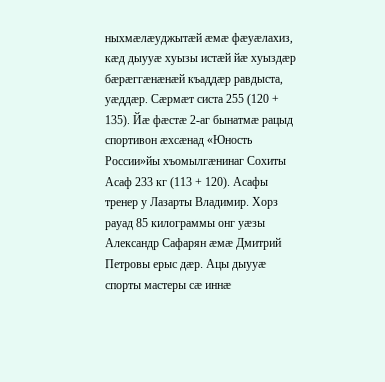ныхмæлæуджытæй æмæ фæуæлахиз, кæд дыууæ хуызы истæй йæ хуыздæр бæрæггæнæнæй къаддæр равдыста, уæддæр. Сæрмæт систа 255 (120 + 135). Йæ фæстæ 2-аг бынатмæ рацыд спортивон æхсæнад «Юность России»йы хъомылгæнинаг Сохиты Асаф 233 кг (113 + 120). Асафы тренер у Лазарты Владимир. Хорз рауад 85 килограммы онг уæзы Александр Сафарян æмæ Дмитрий Петровы ерыс дæр. Ацы дыууæ спорты мастеры сæ иннæ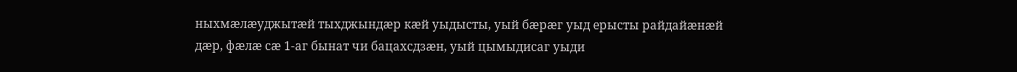ныхмæлæуджытæй тыхджындæр кæй уыдысты, уый бæрæг уыд ерысты райдайæнæй дæр, фæлæ сæ 1-аг бынат чи бацахсдзæн, уый цымыдисаг уыди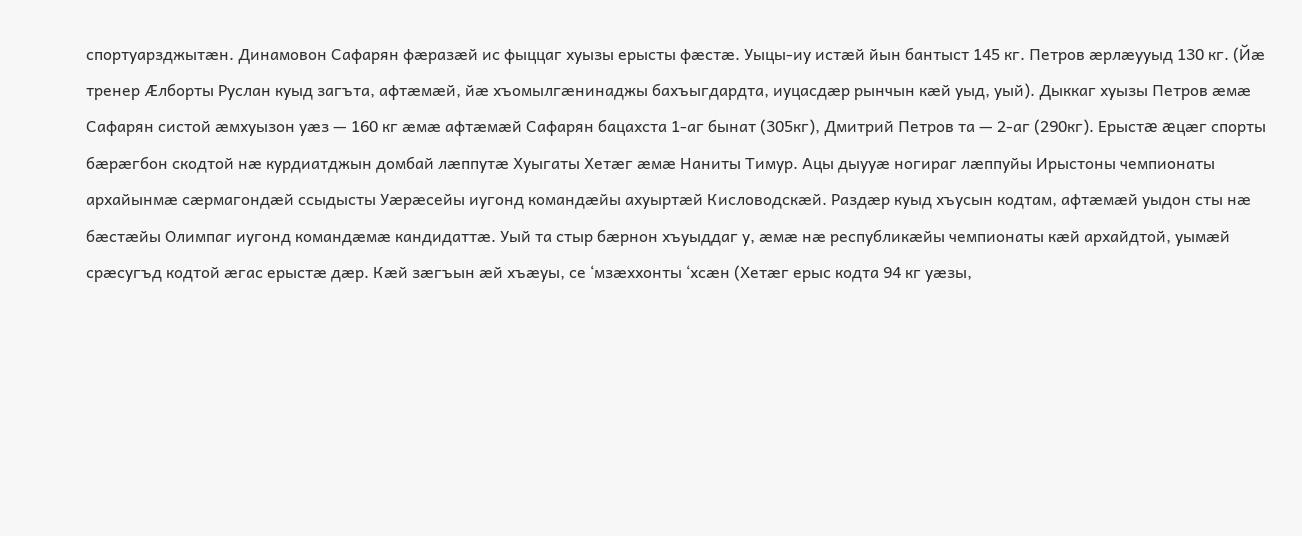спортуарзджытæн. Динамовон Сафарян фæразæй ис фыццаг хуызы ерысты фæстæ. Уыцы-иу истæй йын бантыст 145 кг. Петров æрлæууыд 130 кг. (Йæ тренер Æлборты Руслан куыд загъта, афтæмæй, йæ хъомылгæнинаджы бахъыгдардта, иуцасдæр рынчын кæй уыд, уый). Дыккаг хуызы Петров æмæ Сафарян систой æмхуызон уæз — 160 кг æмæ афтæмæй Сафарян бацахста 1-аг бынат (305кг), Дмитрий Петров та — 2-аг (290кг). Ерыстæ æцæг спорты бæрæгбон скодтой нæ курдиатджын домбай лæппутæ Хуыгаты Хетæг æмæ Наниты Тимур. Ацы дыууæ ногираг лæппуйы Ирыстоны чемпионаты архайынмæ сæрмагондæй ссыдысты Уæрæсейы иугонд командæйы ахуыртæй Кисловодскæй. Раздæр куыд хъусын кодтам, афтæмæй уыдон сты нæ бæстæйы Олимпаг иугонд командæмæ кандидаттæ. Уый та стыр бæрнон хъуыддаг у, æмæ нæ республикæйы чемпионаты кæй архайдтой, уымæй срæсугъд кодтой æгас ерыстæ дæр. Кæй зæгъын æй хъæуы, се ‘мзæххонты ‘хсæн (Хетæг ерыс кодта 94 кг уæзы,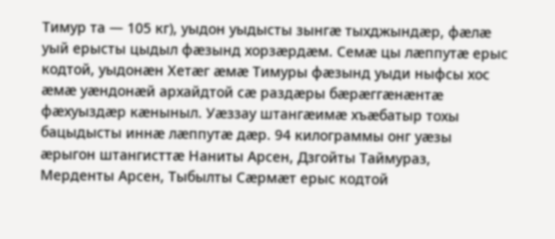Тимур та — 105 кг), уыдон уыдысты зынгæ тыхджындæр, фæлæ уый ерысты цыдыл фæзынд хорзæрдæм. Семæ цы лæппутæ ерыс кодтой, уыдонæн Хетæг æмæ Тимуры фæзынд уыди ныфсы хос æмæ уæндонæй архайдтой сæ раздæры бæрæггæнæнтæ фæхуыздæр кæныныл. Уæззау штангæимæ хъæбатыр тохы бацыдысты иннæ лæппутæ дæр. 94 килограммы онг уæзы æрыгон штангисттæ Наниты Арсен, Дзгойты Таймураз, Мерденты Арсен, Тыбылты Сæрмæт ерыс кодтой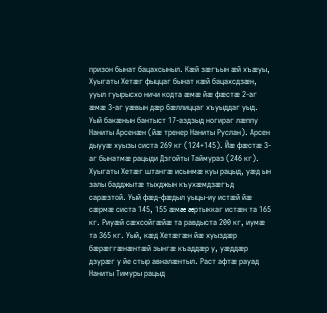призон бынат бацахсыныл. Кæй зæгъын æй хъæуы, Хуыгаты Хетæг фыццаг бынат кæй бацахсдзæн, ууыл гуырысхо ничи кодта æмæ йæ фæстæ 2-аг æмæ 3-аг уæвын дæр бæллиццаг хъуыддаг уыд. Уый бакæнын бантыст 17-аздзыд ногираг лæппу Наниты Арсенæн (йæ тренер Наниты Руслан). Арсен дыууæ хуызы систа 269 кг (124+145). Йæ фæстæ 3-аг бынатмæ рацыди Дзгойты Таймураз (246 кг). Хуыгаты Хетæг штангæ исынмæ куы рацыд, уæд ын залы бадджытæ тыхджын къухæмдзæгъд сарæзтой. Уый фæд-фæдыл уыцы-иу истæй йæ сæрмæ систа 145, 155 æмæ æртыккаг истæн та 165 кг. Риуæй сæхсойгæйæ та равдыста 200 кг, иумæ та 365 кг. Уый, кæд Хетæгæн йæ хуыздæр бæрæггæнæнтæй зынгæ къаддæр у, уæддæр дзурæг у йе стыр авналæнтыл. Раст афтæ рауад Наниты Тимуры рацыд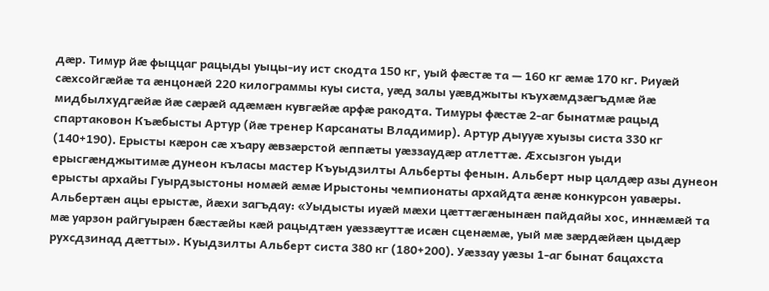дæр. Тимур йæ фыццаг рацыды уыцы-иу ист скодта 150 кг, уый фæстæ та — 160 кг æмæ 170 кг. Риуæй сæхсойгæйæ та æнцонæй 220 килограммы куы систа, уæд залы уæвджыты къухæмдзæгъдмæ йæ мидбылхудгæйæ йæ сæрæй адæмæн кувгæйæ арфæ ракодта. Тимуры фæстæ 2-аг бынатмæ рацыд спартаковон Къæбысты Артур (йæ тренер Карсанаты Владимир). Артур дыууæ хуызы систа 330 кг (140+190). Ерысты кæрон сæ хъару æвзæрстой æппæты уæззаудæр атлеттæ. Æхсызгон уыди ерысгæнджытимæ дунеон къласы мастер Къуыдзилты Альберты фенын. Альберт ныр цалдæр азы дунеон ерысты архайы Гуырдзыстоны номæй æмæ Ирыстоны чемпионаты архайдта æнæ конкурсон уавæры. Альбертæн ацы ерыстæ, йæхи загъдау: «Уыдысты иуæй мæхи цæттæгæнынæн пайдайы хос, иннæмæй та мæ уарзон райгуырæн бæстæйы кæй рацыдтæн уæззæуттæ исæн сценæмæ, уый мæ зæрдæйæн цыдæр рухсдзинад дæтты». Куыдзилты Альберт систа 380 кг (180+200). Уæззау уæзы 1-аг бынат бацахста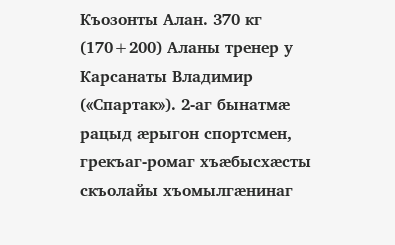Къозонты Алан. 370 кг (170+200) Аланы тренер у Карсанаты Владимир («Спартак»). 2-аг бынатмæ рацыд æрыгон спортсмен, грекъаг-ромаг хъæбысхæсты скъолайы хъомылгæнинаг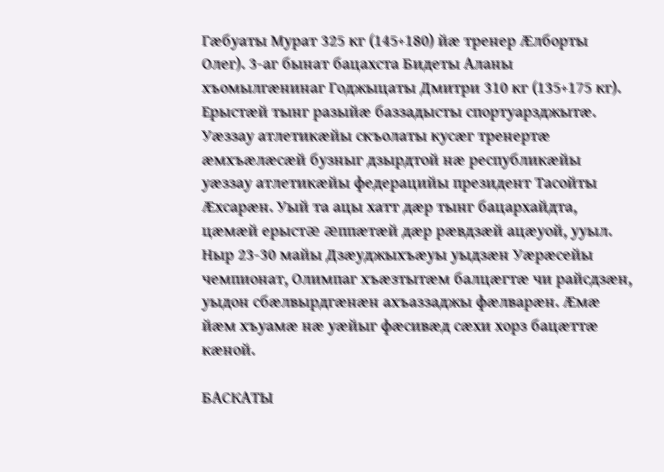Гæбуаты Мурат 325 кг (145+180) йæ тренер Æлборты Олег). 3-аг бынат бацахста Бидеты Аланы хъомылгæнинаг Годжыцаты Дмитри 310 кг (135+175 кг). Ерыстæй тынг разыйæ баззадысты спортуарзджытæ. Уæззау атлетикæйы скъолаты кусæг тренертæ æмхъæлæсæй бузныг дзырдтой нæ республикæйы уæззау атлетикæйы федерацийы президент Тасойты Æхсарæн. Уый та ацы хатт дæр тынг бацархайдта, цæмæй ерыстæ æппæтæй дæр рæвдзæй ацæуой, ууыл. Ныр 23-30 майы Дзæуджыхъæуы уыдзæн Уæрæсейы чемпионат, Олимпаг хъæзтытæм балцæгтæ чи райсдзæн, уыдон сбæлвырдгæнæн ахъаззаджы фæлварæн. Æмæ йæм хъуамæ нæ уæйыг фæсивæд сæхи хорз бацæттæ кæной.

БАСКАТЫ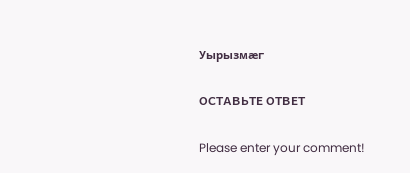Уырызмæг

ОСТАВЬТЕ ОТВЕТ

Please enter your comment!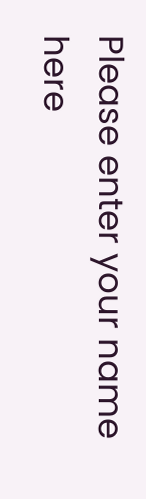Please enter your name here